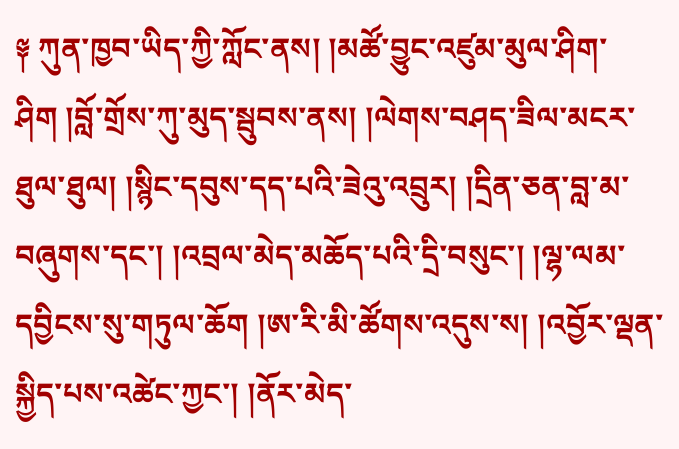༈ ཀུན་ཁྱབ་ཡིད་ཀྱི་ཀློང་ནས། །མཚོ་བྱུང་འཛུམ་མུལ་ཤིག་ཤིག །བློ་གྲོས་ཀུ་མུད་སྦུབས་ནས། །ལེགས་བཤད་ཟིལ་མངར་ཐུལ་ཐུལ། །སྙིང་དབུས་དད་པའི་ཟེའུ་འབྲུར། །དྲིན་ཅན་བླ་མ་བཞུགས་དང་། །འབྲལ་མེད་མཆོད་པའི་དྲི་བསུང་། །ལྷ་ལམ་དབྱིངས་སུ་གཏུལ་ཆོག །ཨ་རི་མི་ཚོགས་འདུས་ས། །འབྱོར་ལྡན་སྐྱིད་པས་འཚེང་ཀྱང་། །ནོར་མེད་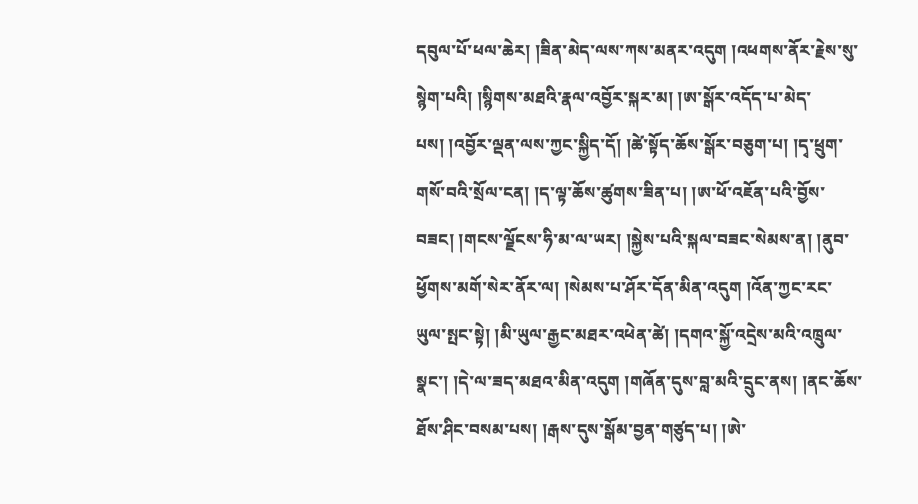དབུལ་པོ་ཕལ་ཆེར། །ཟིན་མེད་ལས་ཀས་མནར་འདུག །འཕགས་ནོར་རྗེས་སུ་སྙེག་པའི། །སྙིགས་མཐའི་རྣལ་འབྱོར་སྐར་མ། །ཨ་སྒོར་འདོད་པ་མེད་པས། །འབྱོར་ལྡན་ལས་ཀྱང་སྐྱིད་དོ། །ཚེ་སྟོད་ཆོས་སྒོར་བཅུག་པ། །དྭ་ཕྲུག་གསོ་བའི་སྲོལ་ངན། །ད་ལྟ་ཆོས་ཚུགས་ཟིན་པ། །ཨ་ཕོ་འཇོན་པའི་བྱོས་བཟང། །གངས་ལྗོངས་ཧི་མ་ལ་ཡར། །སྐྱེས་པའི་སྐལ་བཟང་སེམས་ན། །ནུབ་ཕྱོགས་མགོ་སེར་ནོར་ལ། །སེམས་པ་ཤོར་དོན་མིན་འདུག །འོན་ཀྱང་རང་ཡུལ་སྤང་སྟེ། །མི་ཡུལ་རྒྱང་མཐར་འཕེན་ཚེ། །དགའ་སྐྱོ་འདྲེས་མའི་འཁྲུལ་སྣང་། །དེ་ལ་ཟད་མཐའ་མིན་འདུག །གཞོན་དུས་བླ་མའི་དྲུང་ནས། །ནང་ཆོས་ཐོས་ཤིང་བསམ་པས། །རྒས་དུས་སྒོམ་བྱན་གཙུད་པ། །ཨེ་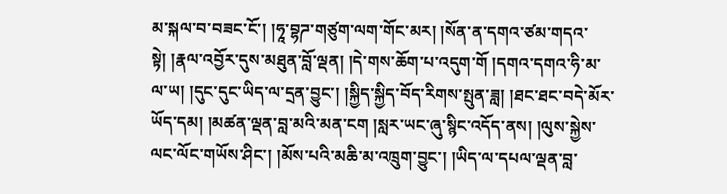མ་སྐལ་བ་བཟང་ངོ་། །ཧཱ་བྷཌ་གཙུག་ལག་གོང་མར། །སོན་ན་དགའ་ཙམ་གདའ་སྟེ། །རྣལ་འབྱོར་དུས་མཐུན་བློ་ལྡན། །དེ་གས་ཆོག་པ་འདུག་གོ །དགའ་དགའ་ཧི་མ་ལ་ཡ། །དུང་དུང་ཡིད་ལ་དྲན་བྱུང་། །སྐྱིད་སྐྱིད་བོད་རིགས་སྤུན་ཟླ། །ཐང་ཐང་བདེ་མོར་ཡོད་དམ། །མཚན་ལྡན་བླ་མའི་མན་ངག །སླར་ཡང་ཞུ་སྙིང་འདོད་ནས། །ལུས་སྐྱེས་ལང་ལོང་གཡོས་ཤིང་། །མོས་པའི་མཆི་མ་འཁྲུག་བྱུང་། །ཡིད་ལ་དཔལ་ལྡན་བླ་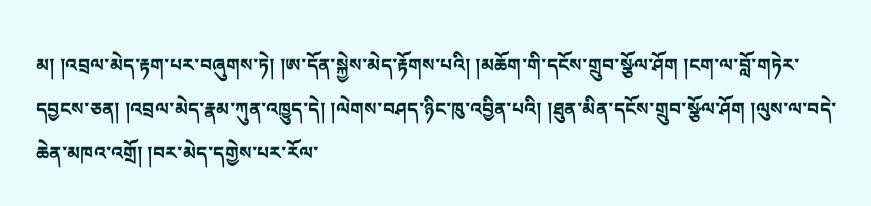མ། །འབྲལ་མེད་རྟག་པར་བཞུགས་ཏེ། །ཨ་དོན་སྐྱེས་མེད་རྟོགས་པའི། །མཆོག་གི་དངོས་གྲུབ་སྩོལ་ཤོག །ངག་ལ་བློ་གཏེར་དབྱངས་ཅན། །འབྲལ་མེད་རྣམ་ཀུན་འཁྱུད་དེ། །ལེགས་བཤད་ཉིང་ཁུ་འབྱིན་པའི། །ཐུན་མིན་དངོས་གྲུབ་སྩོལ་ཤོག །ལུས་ལ་བདེ་ཆེན་མཁའ་འགྲོ། །བར་མེད་དགྱེས་པར་རོལ་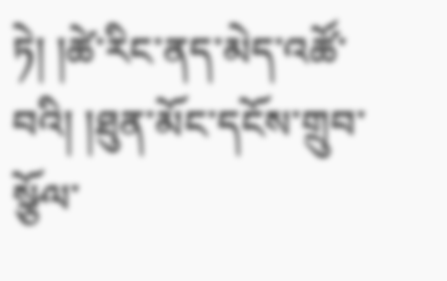ཏེ། །ཚེ་རིང་ནད་མེད་འཚོ་བའི། །ཐུན་མོང་དངོས་གྲུབ་སྩོལ་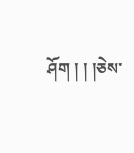ཤོག ། ། །ཅེས་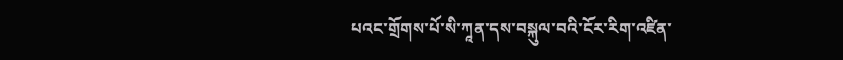པའང་གྲོགས་པོ་སི་ཀཱན་དས་བསྐུལ་བའི་ངོར་རིག་འཛིན་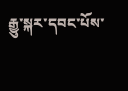རྒྱུ་སྐར་དབང་པོས་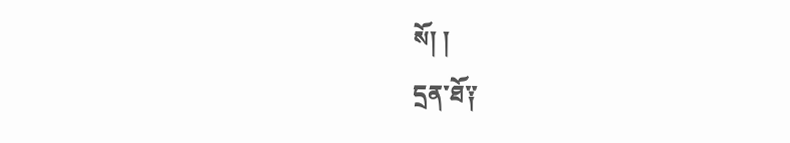སོ། །
དྲན་ཐོ༑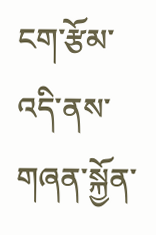ངག་རྩོམ་འདི་ནས་གཞན་སྐྱོན་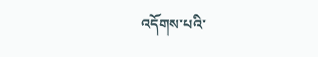འདོགས་པའི་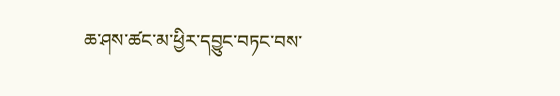ཆ་ཤས་ཚང་མ་ཕྱིར་དབྱུང་བཏང་བས་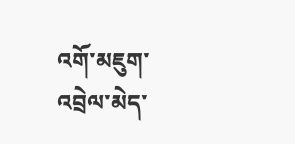འགོ་མཇུག་འབྲེལ་མེད་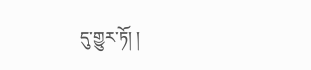དུ་གྱུར་ཏོ། །